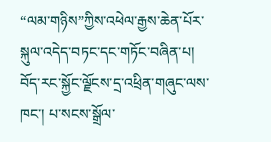“ལམ་གཉིས”ཀྱིས་འཕེལ་རྒྱས་ཆེན་པོར་སྐུལ་འདེད་བཏང་དང་གཏོང་བཞིན་པ།
བོད་རང་སྐྱོང་ལྗོངས་དྲ་འཕྲིན་གཞུང་ལས་ཁང་། པ་སངས་སྒྲོལ་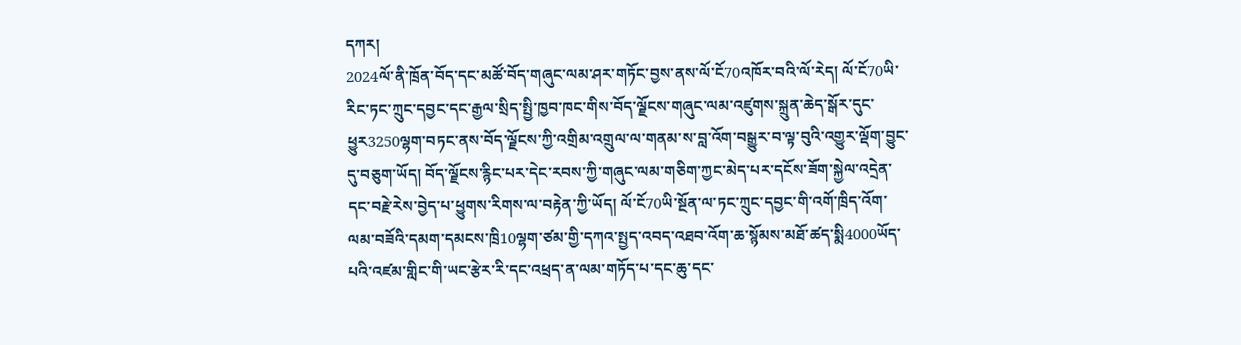དཀར།
2024ལོ་ནི་ཁྲོན་བོད་དང་མཚོ་བོད་གཞུང་ལམ་ཤར་གཏོང་བྱས་ནས་ལོ་ངོ70འཁོར་བའི་ལོ་རེད། ལོ་ངོ70ཡི་རིང་ཏང་ཀྲུང་དབྱང་དང་རྒྱལ་སྲིད་སྤྱི་ཁྱབ་ཁང་གིས་བོད་ལྗོངས་གཞུང་ལམ་འཛུགས་སྐྲུན་ཆེད་སྒོར་དུང་ཕྱུར3250ལྷག་བཏང་ནས་བོད་ལྗོངས་ཀྱི་འགྲིམ་འགྲུལ་ལ་གནམ་ས་བླ་འོག་བསྒྱུར་བ་ལྟ་བུའི་འགྱུར་ལྡོག་བྱུང་དུ་བཅུག་ཡོད། བོད་ལྗོངས་རྙིང་པར་དེང་རབས་ཀྱི་གཞུང་ལམ་གཅིག་ཀྱང་མེད་པར་དངོས་ཟོག་སྐྱེལ་འདྲེན་དང་བརྗེ་རེས་བྱེད་པ་ཕྱུགས་རིགས་ལ་བརྟེན་ཀྱི་ཡོད། ལོ་ངོ70ཡི་སྔོན་ལ་ཏང་ཀྲུང་དབྱང་གི་འགོ་ཁྲིད་འོག་ལམ་བཟོའི་དམག་དམངས་ཁྲི10ལྷག་ཙམ་གྱི་དཀའ་སྤྱད་འབད་འཐབ་འོག་ཆ་སྙོམས་མཐོ་ཚད་སྨི4000ཡོད་པའི་འཛམ་གླིང་གི་ཡང་རྩེར་རི་དང་འཕྲད་ན་ལམ་གཏོད་པ་དང་ཆུ་དང་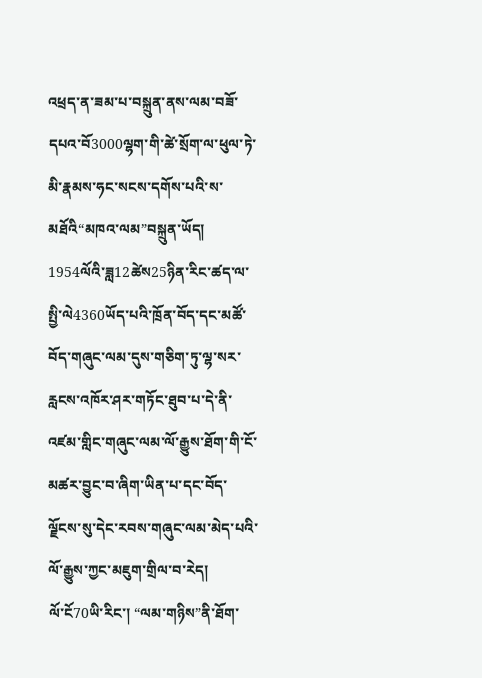འཕྲད་ན་ཟམ་པ་བསྐྲུན་ནས་ལམ་བཟོ་དཔའ་བོ3000ལྷག་གི་ཚེ་སྲོག་ལ་ཕུལ་ཏེ་མི་རྣམས་ཧང་སངས་དགོས་པའི་ས་མཐོའི“མཁའ་ལམ”བསྐྲུན་ཡོད། 1954ལོའི་ཟླ12ཚེས25ཉིན་རིང་ཚད་ལ་སྤྱི་ལེ4360ཡོད་པའི་ཁྲོན་བོད་དང་མཚོ་བོད་གཞུང་ལམ་དུས་གཅིག་ཏུ་ལྷ་སར་རླངས་འཁོར་ཤར་གཏོང་ཐུབ་པ་དེ་ནི་འཛམ་གླིང་གཞུང་ལམ་ལོ་རྒྱུས་ཐོག་གི་ངོ་མཚར་བྱུང་བ་ཞིག་ཡིན་པ་དང་བོད་ལྗོངས་སུ་དེང་རབས་གཞུང་ལམ་མེད་པའི་ལོ་རྒྱུས་ཀྱང་མཇུག་གྲིལ་བ་རེད།
ལོ་ངོ70ཡི་རིང་། “ལམ་གཉིས”ནི་ཐོག་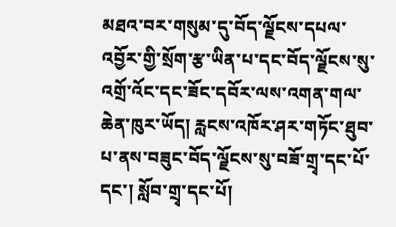མཐའ་བར་གསུམ་དུ་བོད་ལྗོངས་དཔལ་འབྱོར་གྱི་སྲོག་རྩ་ཡིན་པ་དང་བོད་ལྗོངས་སུ་འགྲོ་འོང་དང་ཟོང་དབོར་ལས་འགན་གལ་ཆེན་ཁུར་ཡོད། རླངས་འཁོར་ཤར་གཏོང་ཐུབ་པ་ནས་བཟུང་བོད་ལྗོངས་སུ་བཟོ་གྲྭ་དང་པོ་དང་། སློབ་གྲྭ་དང་པོ།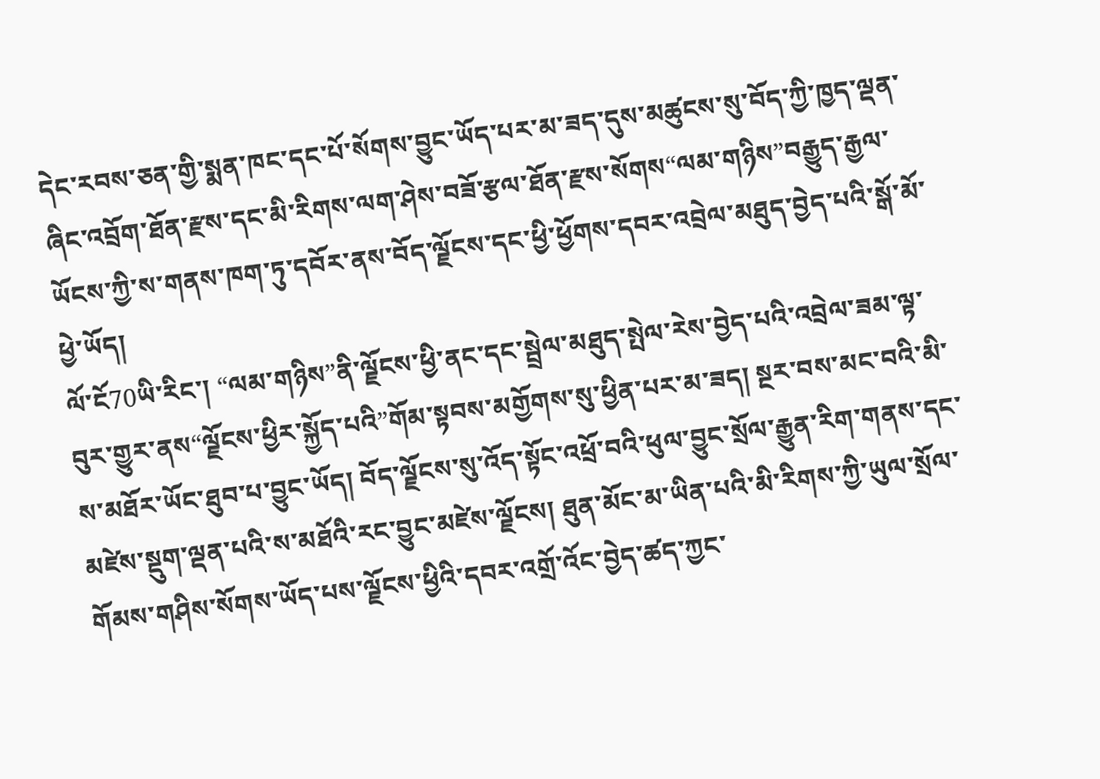དེང་རབས་ཅན་གྱི་སྨན་ཁང་དང་པོ་སོགས་བྱུང་ཡོད་པར་མ་ཟད་དུས་མཚུངས་སུ་བོད་ཀྱི་ཁྱད་ལྡན་ཞིང་འབྲོག་ཐོན་རྫས་དང་མི་རིགས་ལག་ཤེས་བཟོ་རྩལ་ཐོན་རྫས་སོགས“ལམ་གཉིས”བརྒྱུད་རྒྱལ་ཡོངས་ཀྱི་ས་གནས་ཁག་ཏུ་དབོར་ནས་བོད་ལྗོངས་དང་ཕྱི་ཕྱོགས་དབར་འབྲེལ་མཐུད་བྱེད་པའི་སྒོ་མོ་ཕྱེ་ཡོད།
ལོ་ངོ70ཡི་རིང་། “ལམ་གཉིས”ནི་ལྗོངས་ཕྱི་ནང་དང་སྦྲེལ་མཐུད་སྤེལ་རེས་བྱེད་པའི་འབྲེལ་ཟམ་ལྟ་བུར་གྱུར་ནས“ལྗོངས་ཕྱིར་སྐྱོད་པའི”གོམ་སྟབས་མགྱོགས་སུ་ཕྱིན་པར་མ་ཟད། སྔར་བས་མང་བའི་མི་ས་མཐོར་ཡོང་ཐུབ་པ་བྱུང་ཡོད། བོད་ལྗོངས་སུ་འོད་སྟོང་འཕྲོ་བའི་ཕུལ་བྱུང་སྲོལ་རྒྱུན་རིག་གནས་དང་མཛེས་སྡུག་ལྡན་པའི་ས་མཐོའི་རང་བྱུང་མཛེས་ལྗོངས། ཐུན་མོང་མ་ཡིན་པའི་མི་རིགས་ཀྱི་ཡུལ་སྲོལ་གོམས་གཤིས་སོགས་ཡོད་པས་ལྗོངས་ཕྱིའི་དབར་འགྲོ་འོང་བྱེད་ཚད་ཀྱང་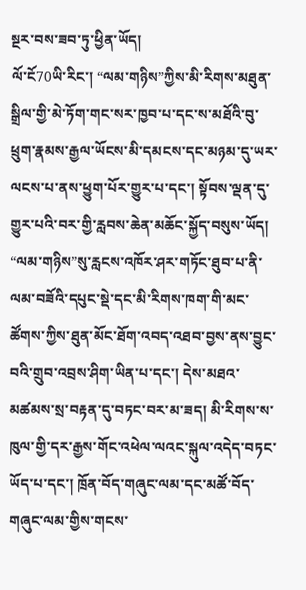སྔར་བས་ཟབ་ཏུ་ཕྱིན་ཡོད།
ལོ་ངོ70ཡི་རིང་། “ལམ་གཉིས”ཀྱིས་མི་རིགས་མཐུན་སྒྲིལ་གྱི་མེ་ཏོག་གང་སར་ཁྱབ་པ་དང་ས་མཐོའི་བུ་ཕྲུག་རྣམས་རྒྱལ་ཡོངས་མི་དམངས་དང་མཉམ་དུ་ཡར་ལངས་པ་ནས་ཕྱུག་པོར་གྱུར་པ་དང་། སྟོབས་ལྡན་དུ་གྱུར་པའི་བར་གྱི་རླབས་ཆེན་མཆོང་སྐྱོད་བསུས་ཡོད།
“ལམ་གཉིས”སུ་རླངས་འཁོར་ཤར་གཏོང་ཐུབ་པ་ནི་ལམ་བཟོའི་དཔུང་སྡེ་དང་མི་རིགས་ཁག་གི་མང་ཚོགས་ཀྱིས་ཐུན་མོང་ཐོག་འབད་འཐབ་བྱས་ནས་བྱུང་བའི་གྲུབ་འབྲས་ཤིག་ཡིན་པ་དང་། དེས་མཐའ་མཚམས་སྲ་བརྟན་དུ་བཏང་བར་མ་ཟད། མི་རིགས་ས་ཁུལ་གྱི་དར་རྒྱས་གོང་འཕེལ་ལའང་སྐུལ་འདེད་བཏང་ཡོད་པ་དང་། ཁྲོན་བོད་གཞུང་ལམ་དང་མཚོ་བོད་གཞུང་ལམ་གྱིས་གངས་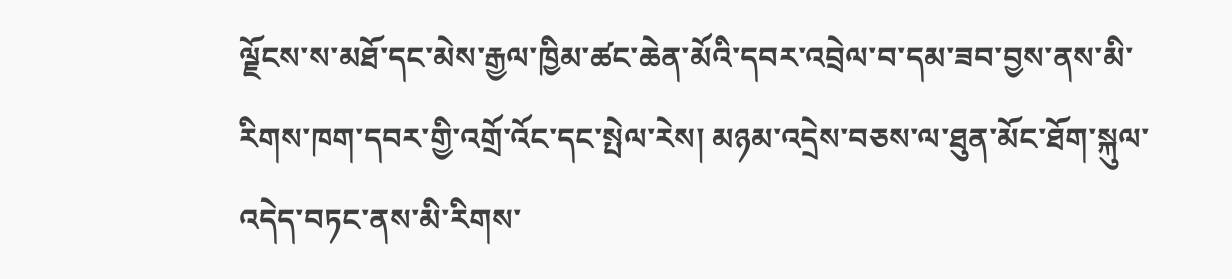ལྗོངས་ས་མཐོ་དང་མེས་རྒྱལ་ཁྱིམ་ཚང་ཆེན་མོའི་དབར་འབྲེལ་བ་དམ་ཟབ་བྱས་ནས་མི་རིགས་ཁག་དབར་གྱི་འགྲོ་འོང་དང་སྤེལ་རེས། མཉམ་འདྲེས་བཅས་ལ་ཐུན་མོང་ཐོག་སྐུལ་འདེད་བཏང་ནས་མི་རིགས་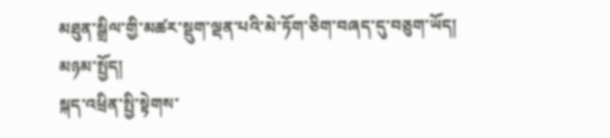མཐུན་སྒྲིལ་གྱི་མཚར་སྡུག་ལྡན་པའི་མེ་ཏོག་ཅིག་བཞད་དུ་བཅུག་ཡོད།
མཉམ་སྤྱོད།
སྐད་འཕྲིན་སྤྱི་སྟེགས་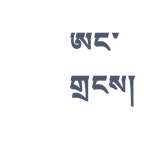ཨང་གྲངས།